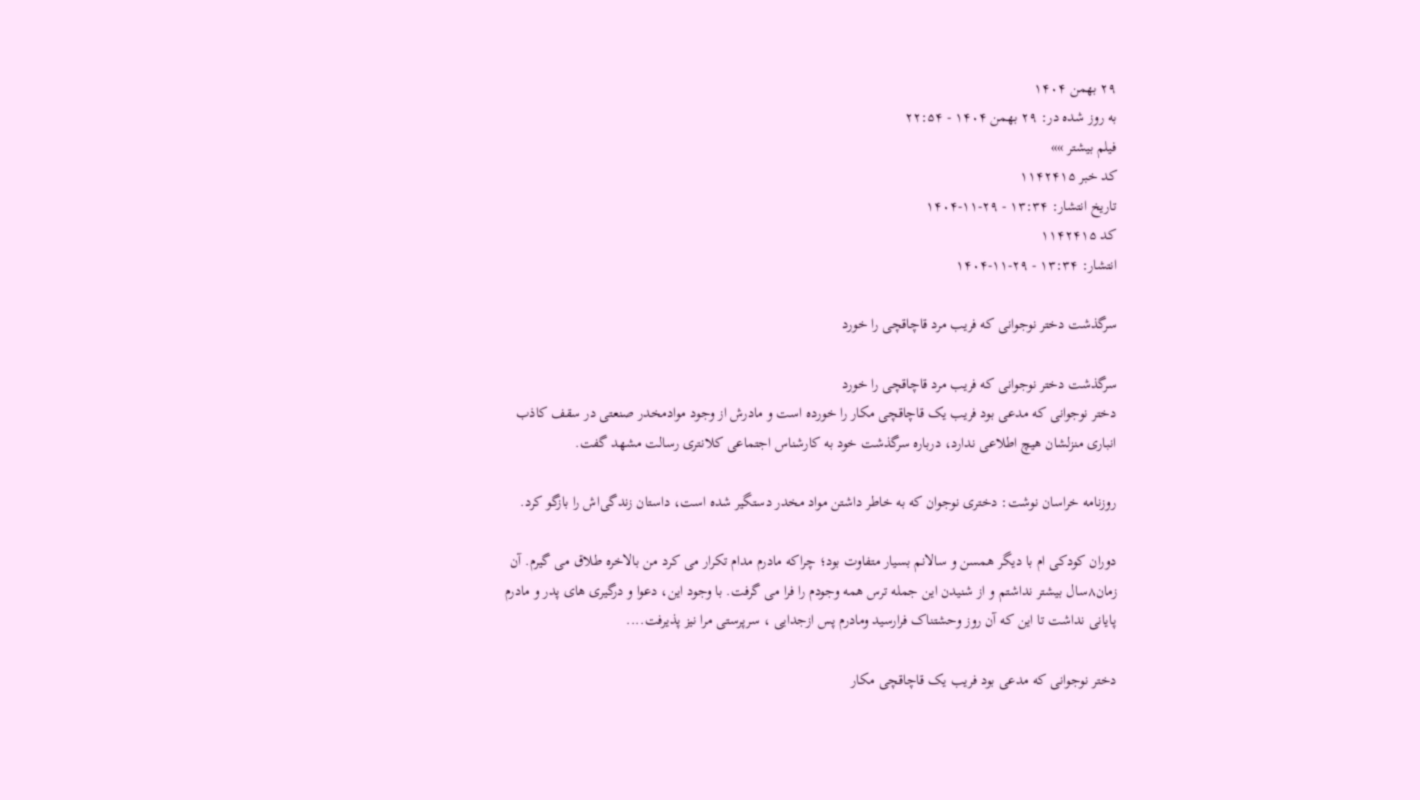۲۹ بهمن ۱۴۰۴
به روز شده در: ۲۹ بهمن ۱۴۰۴ - ۲۲:۵۴
فیلم بیشتر »»
کد خبر ۱۱۴۲۴۱۵
تاریخ انتشار: ۱۳:۳۴ - ۲۹-۱۱-۱۴۰۴
کد ۱۱۴۲۴۱۵
انتشار: ۱۳:۳۴ - ۲۹-۱۱-۱۴۰۴

سرگذشت دختر نوجوانی که فریب مرد قاچاقچی را خورد

سرگذشت دختر نوجوانی که فریب مرد قاچاقچی را خورد
دختر نوجوانی که مدعی بود فریب یک قاچاقچی مکار را خورده است و مادرش از وجود موادمخدر صنعتی در سقف کاذب انباری منزلشان هیچ اطلاعی ندارد، درباره سرگذشت خود به کارشناس اجتماعی کلانتری رسالت مشهد گفت.

روزنامه خراسان نوشت: دختری نوجوان که به خاطر داشتن مواد مخدر دستگیر شده است، داستان زندگی‌اش را بازگو کرد.

دوران کودکی ام با دیگر همسن و سالانم بسیار متفاوت بود؛ چراکه مادرم مدام تکرار می کرد من بالاخره طلاق می گیرم. آن زمان۸سال بیشتر نداشتم و از شنیدن این جمله ترس همه وجودم را فرا می گرفت. با وجود این، دعوا و درگیری های پدر و مادرم پایانی نداشت تا این که آن روز وحشتناک فرارسید ومادرم پس ازجدایی ، سرپرستی مرا نیز پذیرفت....

دختر نوجوانی که مدعی بود فریب یک قاچاقچی مکار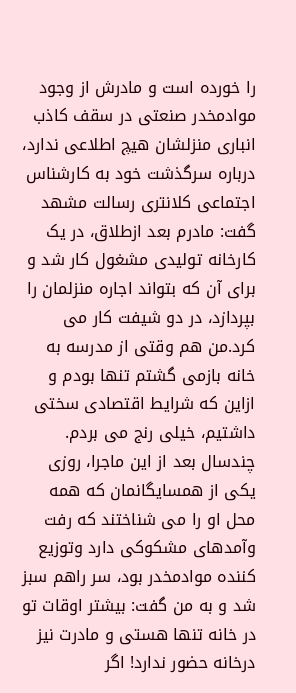را خورده است و مادرش از وجود موادمخدر صنعتی در سقف کاذب انباری منزلشان هیچ اطلاعی ندارد، درباره سرگذشت خود به کارشناس اجتماعی کلانتری رسالت مشهد گفت: مادرم بعد ازطلاق، در یک کارخانه تولیدی مشغول کار شد و برای آن که بتواند اجاره منزلمان را بپردازد، در دو شیفت کار می کرد.من هم وقتی از مدرسه به خانه بازمی گشتم تنها بودم و ازاین که شرایط اقتصادی سختی داشتیم، خیلی رنج می بردم. چندسال بعد از این ماجرا، روزی یکی از همسایگانمان که همه محل او را می شناختند که رفت وآمدهای مشکوکی دارد وتوزیع کننده موادمخدر بود، سر راهم سبز شد و به من گفت: بیشتر اوقات تو در خانه تنها هستی و مادرت نیز درخانه حضور ندارد! اگر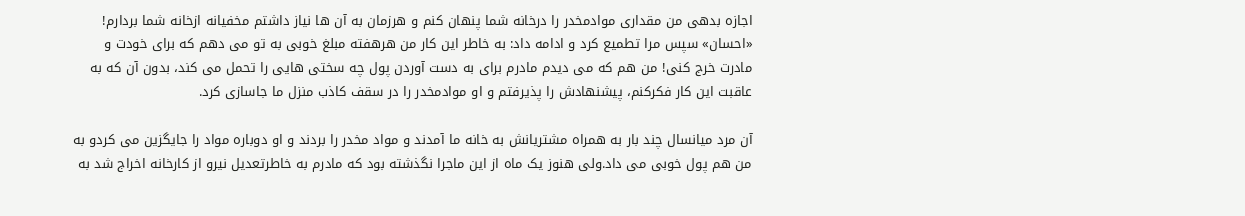اجازه بدهی من مقداری موادمخدر را درخانه شما پنهان کنم و هرزمان به آن ها نیاز داشتم مخفیانه ازخانه شما بردارم! «احسان» سپس مرا تطمیع کرد و ادامه داد: به خاطر این کار من هرهفته مبلغ خوبی به تو می دهم که برای خودت و مادرت خرج کنی! من هم که می دیدم مادرم برای به دست آوردن پول چه سختی هایی را تحمل می کند، بدون آن که به عاقبت این کار فکرکنم، پیشنهادش را پذیرفتم و او موادمخدر را در سقف کاذب منزل ما جاسازی کرد.

آن مرد میانسال چند بار به همراه مشتریانش به خانه ما آمدند و مواد مخدر را بردند و او دوباره مواد را جایگزین می کردو به من هم پول خوبی می داد.ولی هنوز یک ماه از این ماجرا نگذشته بود که مادرم به خاطرتعدیل نیرو از کارخانه اخراج شد به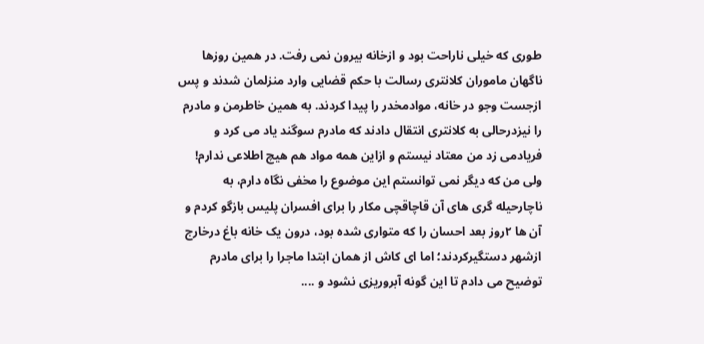طوری که خیلی ناراحت بود و ازخانه بیرون نمی رفت. در همین روزها ناگهان ماموران کلانتری رسالت با حکم قضایی وارد منزلمان شدند و پس ازجست وجو در خانه، موادمخدر را پیدا کردند. به همین خاطرمن و مادرم را نیزدرحالی به کلانتری انتقال دادند که مادرم سوگند یاد می کرد و فریادمی زد من معتاد نیستم و ازاین همه مواد هم هیچ اطلاعی ندارم! ولی من که دیگر نمی توانستم این موضوع را مخفی نگاه دارم، به ناچارحیله گری های آن قاچاقچی مکار را برای افسران پلیس بازگو کردم و آن ها ۲روز بعد احسان را که متواری شده بود، درون یک خانه باغ درخارج ازشهر دستگیرکردند؛ اما ای کاش از همان ابتدا ماجرا را برای مادرم توضیح می دادم تا این گونه آبروریزی نشود و ....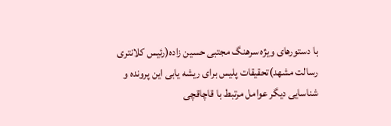با دستورهای ویژه سرهنگ مجتبی حسین زاده(رئیس کلانتری رسالت مشهد)تحقیقات پلیس برای ریشه یابی این پرونده و شناسایی دیگر عوامل مرتبط با قاچاقچی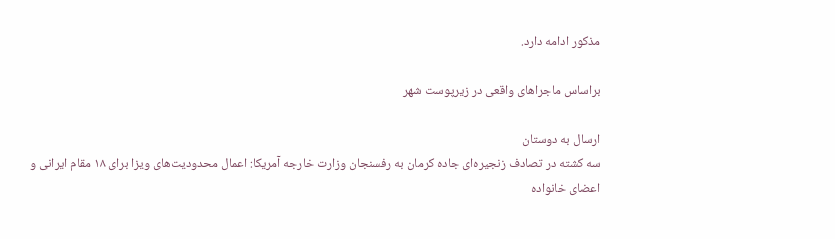مذکور ادامه دارد.

براساس ماجراهای واقعی در زیرپوست شهر

ارسال به دوستان
سه کشته در تصادف زنجیره‌ای جاده کرمان به رفسنجان وزارت خارجه آمریکا: اعمال محدودیت‌های ویزا برای ۱۸ مقام ایرانی و اعضای خانواده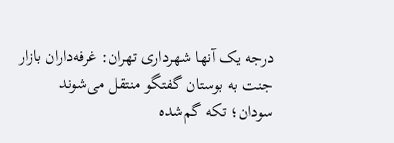درجه یک آنها شهرداری تهران: غرفه‌داران بازار جنت به بوستان گفتگو منتقل می‌شوند سودان؛ تکه گم‌شده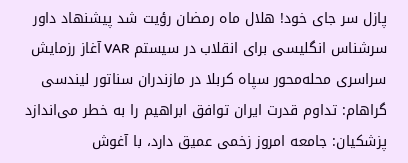پازل سر جای خود! هلال ماه رمضان رؤیت شد پیشنهاد داور سرشناس انگلیسی برای انقلاب در سیستم VAR آغاز رزمایش سراسری محله‌محور سپاه کربلا در مازندران سناتور لیندسی گراهام: تداوم قدرت ایران توافق ابراهیم را به خطر می‌اندازد پزشکیان: جامعه امروز زخمی عمیق دارد، با آغوش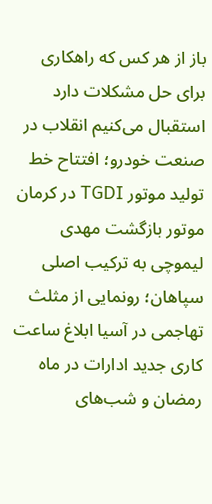باز از هر کس که راهکاری برای حل مشکلات دارد استقبال می‌کنیم انقلاب در صنعت خودرو؛ افتتاح خط تولید موتور TGDI در کرمان موتور بازگشت مهدی لیموچی به ترکیب اصلی سپاهان؛ رونمایی از مثلث تهاجمی در آسیا ابلاغ ساعت کاری جدید ادارات در ماه رمضان و شب‌های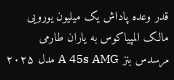قدر وعده پاداش یک میلیون یورویی مالک المپیاکوس به یاران طارمی مرسدس بنز A 45s AMG مدل ۲۰۲۵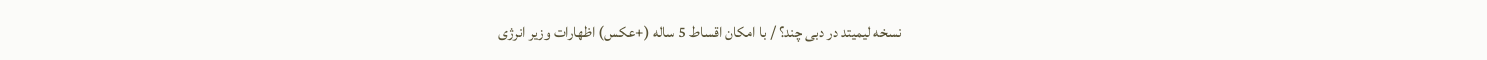نسخه لیمیتد در دبی چند؟ / با امکان اقساط 5 ساله (+عکس) اظهارات وزیر انرژی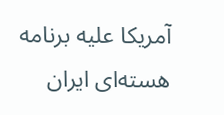آمریکا علیه برنامه هسته‌ای ایران